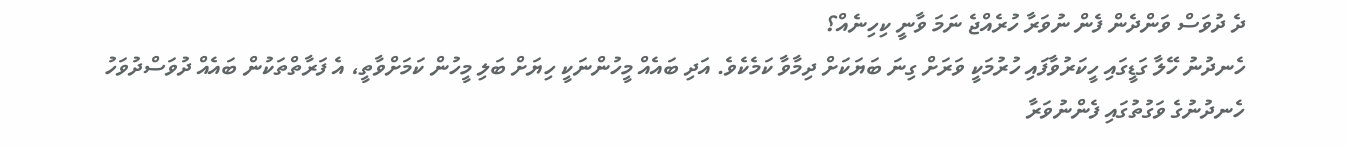ދެ ދުވަސް ވަންދެން ފެން ނުވަރާ ހުރެއްޖެ ނަމަ ވާނީ ކިހިނެއް؟
ހެނދުނު ހޭލާ ގަޑީގައި ހީކަރުވާފައި ހުރުމަކީ ވަރަށް ގިނަ ބަޔަކަށް ދިމާވާ ކަމެކެވެ. އަދި ބައެއް މީހުންނަކީ ހިޔަށް ބަލި މީހުން ކަމަށްވާތީ، އެ ފަރާތްތަކުން ބައެއް ދުވަސްދުވަހު ހެނދުނުގެ ވަގުތުގައި ފެންނުވަރާ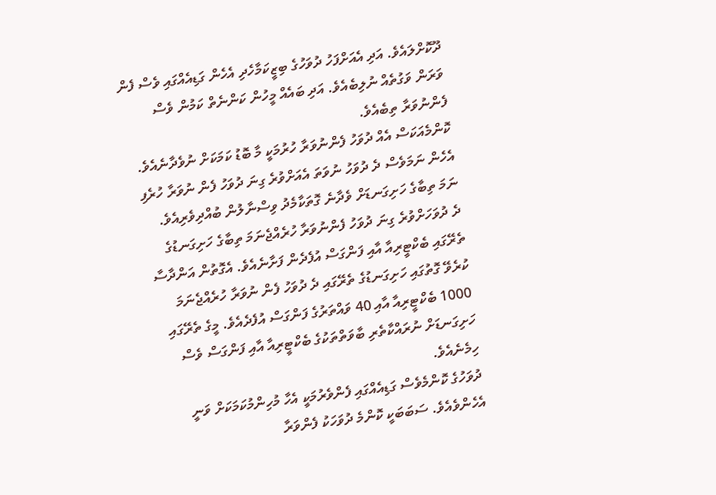ދޫކޮށްލައެވެ. އަދި އެއަށްފަހު ދުވަހުގެ ބިޒީކަމާހެދި އެހެން ގަޑިއެއްގައި ވެސް ފެން ވަރަން ވަގުތެއް ނުލިބެއެވެ. އަދި ބައެއް މީހުން ކަންނެތް ކަމުން ވެސް ފެންނުވަރާ ތިބެއެވެ.
ކޮންމެއަކަސް އެއް ދުވަހު ފެންނުވަރާ ހުރުމަކީ މާ ބޮޑު ކަމަކަށް ނުވެދާނެއެވެ. އެހެން ނަމަވެސް ދެ ދުވަހު ނުވަތަ އެއަށްވުރެ ގިނަ ދުވަހު ފެން ނުވަރާ ހުރެފި ނަމަ ތިބާގެ ހަށިގަނޑަށް ވެދާނެ ގޮތަކާމެދު ވިސްނާލުން ބުއްދިވެރިއެވެ.
ދެ ދުވަހަށްވުރެ ގިނަ ދުވަހު ފެންނުވަރާ ހުރެއްޖެނަމަ ތިބާގެ ހަށިގަނޑުގެ ތެރޭގައި ބެކްޓީރިއާ އާއި ފަންގަސް އުފެދެން ފަށާނެއެވެ. އެގޮތުން އަންދާސާ ކުރެވޭ ގޮތުގައި ހަށިގަނޑުގެ ތެރޭގައި ދެ ދުވަހު ފެން ނުވަރާ ހުރެއްޖެނަމަ 1000 ބެކްޓީރިއާ އާއި 40 ވައްތަރުގެ ފަންގަސް އުފެދެއެވެ. މީގެ ތެރޭގައި ހަށިގަނޑަށް ނުރައްކާތެރި ބާވަތްތަކުގެ ބެކްޓީރިއާ އާއި ފަންގަސް ވެސް ހިމެނެއެވެ.
ދުވަހުގެ ކޮންމެވެސް ގަޑިއެއްގައި ފެންވެރުމަކީ އެހާ މުހިންމުކަމަކަށް ވަނީ އެހެންވެއެވެ. ސަބަބަކީ ކޮންމެ ދުވަހަކު ފެންވަރާ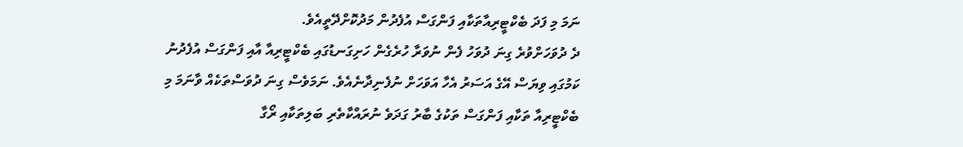ނަމަ މި ފަދަ ބެކްޓީރިއާތަކާއި ފަންގަސް އުފެދުން މަދުކޮށްދޭތީއެވެ.
ދެ ދުވަހަށްވުރެ ގިނަ ދުވަހު ފެން ނުވަރާ ހުރެގެން ހަށިގަނޑުގައި ބެކްޓީރިއާ އާއި ފަންގަސް އުފެދުނު ކަމުގައި ވިޔަސް އޭގެ އަސަރު އެހާ އަވަހަށް ނުފެނިދާނެއެވެ. ނަމަވެސް ގިނަ ދުވަސްތަކެއް ވާނަމަ މި ބެކްޓީރިއާ ތަކާއި ފަންގަސް ތަކުގެ ބާރު ގަދަވެ ނުރައްކާތެރި ބަލިތަކާއި ރޯގާ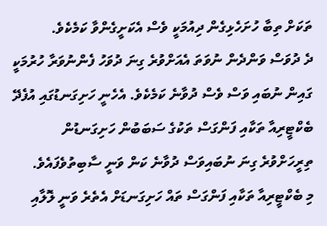ތަކަށް ތިބާ ހުށަހެޅިގެން ދިއުމަކީ ވެސް އެކަށީގެންވާ ކަމެކެވެ.
ދެ ދުވަސް ވަންދެން ނުވަތަ އެއަށްވުރެ ގިނަ ދުވަހު ފެންނުވަރާ ހުރުމަކީ ގައިން ނުބައި ވަސް ވެސް ދުވާނެ ކަމެކެވެ. އެހެނީ ހަށިގަނޑުގައި އުފެދޭ ބެކްޓީރިއާ ތަކާއި ފަންގަސް ތަކުގެ ސަބަބުން ހަށިގަނޑުން ތިރީހަށްވުރެ ގިނަ ނުބައިވަސް ދުވާނެ ކަން ވަނީ ސާބިތުވެފައެވެ.
މި ބެކްޓީރިއާ ތަކާއި ފަންގަސް ތައް ހަށިގަނޑަށް އެތެރެ ވަނީ ލޮލާއި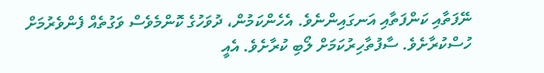ނޭފަތާއި ކަންފަތާއި އަނގައިންނެވެ. އެހެންކަމުން، ދުވަހުގެ ކޮންމެވެސް ވަގުތެއް ފެންވެރުމަށް ހުސްކުރާށެވެ. ސާފުތާހިރުކަމަށް ލޯބި ކުރާށެވެ. އެއީ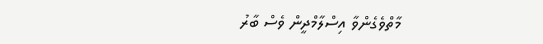މާތްވެގެންވާ އިސްލާމްދީން ވެސް ބާރު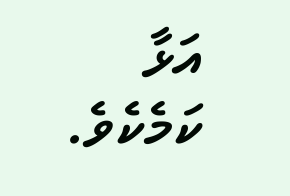އަޅާ ކަމެކެވެ.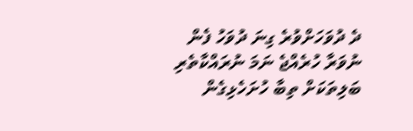ދެ ދުވަހަށްވުރެ ގިނަ ދުވަހު ފެން ނުވަރާ ހުރެއްޖެ ނަމަ ނުރައްކާތެރި ބަލިތަކަށް ތިބާ ހުށަހެޅިގެން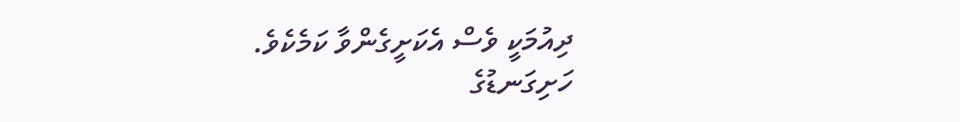ދިއުމަކީ ވެސް އެކަށީގެންވާ ކަމެކެވެ.
ހަށިގަނޑުގެ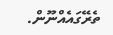ތެރޭގައެއްނޫން.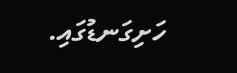ހަށިގަނޑުގައި.